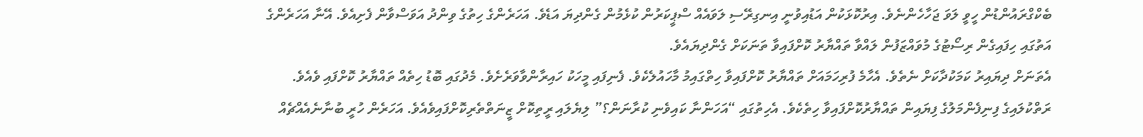ބެކްގްރައުންޑުން ހީވީ ލަވަ ޖަހާހެންނެވެ. އިރުކޮޅަކުން އަޑުއިވުނީ އިނގިރޭސި ލަވައެއް ސްޕީކަރުން ކުޅެމުން ގެންދިޔަ އަޑެވެ. އަހަރެންގެ ހިތުގެ ވިންދު އަވަސްވާން ފެށިއެވެ. އޭނާ އަހަރެންގެ އަތުގައި ހިފައިގެން ރިސޯޓުގެ މުވައްޒަފުން ލައްވާ ތައްޔާރު ކޮށްފައިވާ ތަނަކަށް ގެންދިޔައެވެ.
އެތަނަށް ދިޔައިރު ކަމަކުދާކަށް ނެތެވެ. އެހާމެ ފުރިހަމައަށް ތައްޔާރު ކޮށްފައިވާ ހިތްގައިމު މާހައުލެކެވެ. ފެނިފައި މީހަކު ހައިރާންވާވަރެށެވެ. މެދުގައި ބޮޑު ހިތެއް ތައްޔާރު ކޮށްފައި ވެއެވެ. ރަތްކުލައިގެ ފިނިފެންމަލުގެ ފިޔައިން ތައްޔާރުކޮށްފައިވާ ހިތެކެވެ. އެހިތުގައި “އަހަންނާ ކައިވެނި ކުރާނަން؟” ލިޔެލައި ރީތިކޮށް ޒީނަތްތެރިކޮށްފައިވެއެވެ. އަހަރެން ހުރީ ބުނާނެއެއްޗެއް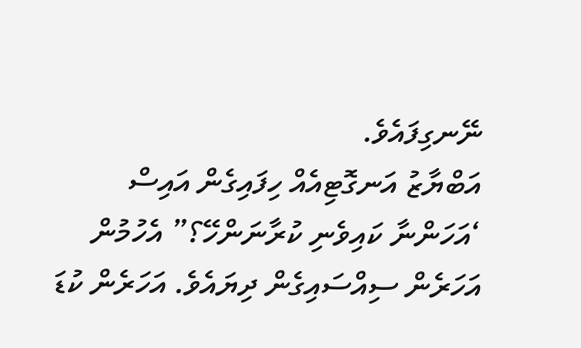ނޭނގިފައެވެ.
އަބްޔާޒު އަނގޮޓިއެއް ހިފައިގެން އައިސް ‘އަހަންނާ ކައިވެނި ކުރާނަންހޭ؟” އެހުމުން އަހަރެން ސިއްސައިގެން ދިޔައެވެ. އަހަރެން ކުޑަ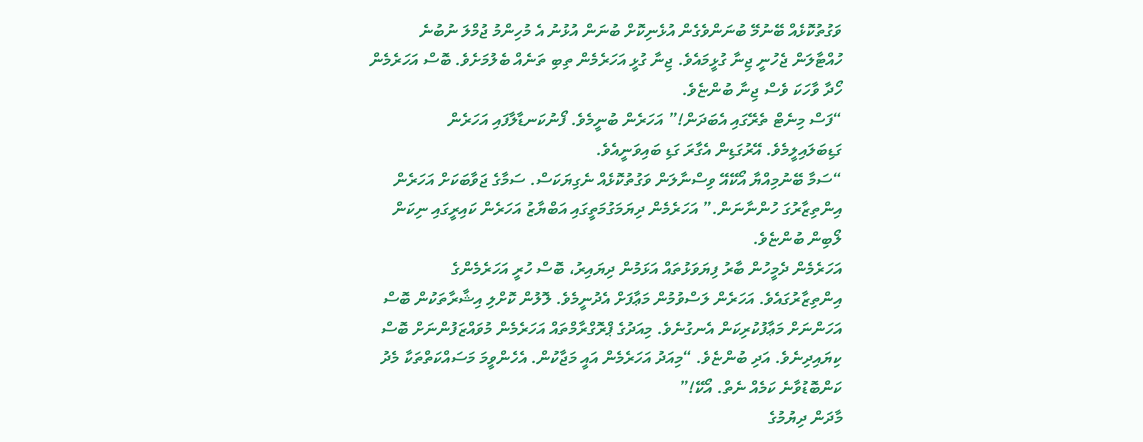ވަގުތުކޮޅެއް ބޭނުމޭ ބުނަންވެގެން އުޅެނިކޮށް ބުނަން އުޅުނު އެ މުހިންމު ޖުމްލަ ނުބުނެ ހުއްޓާލަން ޖެހުނީ ޖިނާ ގުޅީމައެވެ. ޖިނާ ގުޅީ އަހަރެމެން ތިބި ތަނެއް ބެލުމަށެވެ. ބޮސް އަހަރެމެން ހޯދާ ވާހަކަ ވެސް ޖިނާ ބުންޏެވެ.
“ފަސް މިނެޓް ތެރޭގައި އެބަދަން!” އަހަރެން ބުނީމެވެ. ފޯނުކަނޑާލާފައި އަހަރެން ގަޑިބަލައިލީމެވެ. އޭރުގަޑިން އެގާރަ ގަޑި ބައިވަނީއެވެ.
“ސަމާ ބޭނުމިއްޔާ އޯކޭއޭ ވިސްނާލަން ވަގުތުކޮޅެއް ނެގިޔަކަސް. ސަމާގެ ޖަވާބަކަށް އަހަރެން އިންތިޒާރުގަ ހުންނާނަން.” އަހަރެމެން ދިޔަމަގުމަތީގައި އަބްޔާޒު އަހަރެން ކައިރީގައި ނިކަން ލޯބިން ބުންޏެވެ.
އަހަރެމެން ދެމީހުން ބާރު ފިޔަވަޅުތައް އަޅަމުން ދިޔައިރު، ބޮސް ހުރީ އަހަރެމެންގެ އިންތިޒާރުގައެވެ. އަހަރެން ލަސްވުމުން މަޢާފަށް އެދުނީމެވެ. ލޮލުން ކޮށްލި އިޝާރާތަކުން ބޮސް އަހަންނަށް މަޢާފުކުރިކަން އެނގުނެވެ. މިއަދުގެ ޕްރޮގްރާމްތައް އަހަރެމެން މުވައްޒަފުންނަށް ބޮސް ކިޔައިދިނެވެ. އަދި ބުންޏެވެ. “މިއަދު އަހަރެމެން އައީ މަޖާކުން. އެހެންވީމަ މަސައްކަތްތަކާ މެދު ކަންބޮޑުވާނެ ކަމެއް ނެތް. އޯކޭ!”
މާދަން ދިޔުމުގެ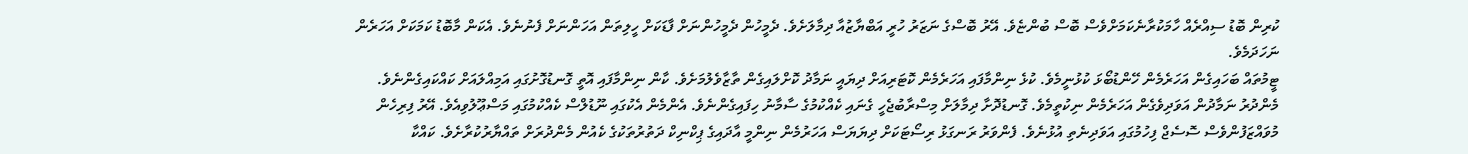ކުރިން ބޮޑު ސިއްރެއް ހާމަކުރާނެކަމަށްވެސް ބޮސް ބުންޏެވެ. އޭރު ބޮސްގެ ނަޒަރު ހުރީ އަބްޔާޒުއާ ދިމާލަށެވެ. ދެމީހުން ދެމީހުންނަށް ފާޑަކަށް ހީލިތަން އަހަންނަށް ފެނުނެވެ. އެކަން މާބޮޑު ކަމަކަށް އަހަރެން ނަހަދަމެވެ.
ޓީމުތައް ބަހައިގެން އަހަރެމެން ހޭންޑުބޯޅަ ކުޅުނީމެވެ. ކުޅެ ނިންމާފައި އަހަރެމެން ކޮޓަރިއަށް ދިޔައީ ނަމާދު ކޮށްލައިގެން ތާޒާވެލުމަށެވެ. ކާން ނިންމާފައި އޮތީ ގޮނޑުގޮށުގައި އަމިއްލައަށް ކައްކައިގެންނެވެ.
މެންދުރު ނަމާދުން އަވަދިވެގެން އަހަރެމެން ނިކުތީމެވެ. ގޮނޑުދޮށާ ދިމާލަށް މިސްރާބުޖެހީ ގެނައި ކެއްކުމުގެ ސާމާނު ހިފައިގެންނެވެ. އެންމެން އެކުގައި ނޫޑުލްސް ކެއްކުމުގައި މަސްޢޫލުވިއެވެ. އޭރު ފިރިހެން މުވައްޒަފުންވެސް ސޮސެޖް ފިހުމުގައި އަވަދިނެތި އުޅުނެވެ. ފެންވަރު ރަނގަޅު ރިސޯޓަކަށް ދިޔަޔަސް އަހަރުމެން ނިންމީ އާދައިގެ ޕިކްނިކް ދަތުރުތަކުގެ ކެއުން މެންދުރަށް ތައްޔާރުކުރާށެވެ. ކައްކާ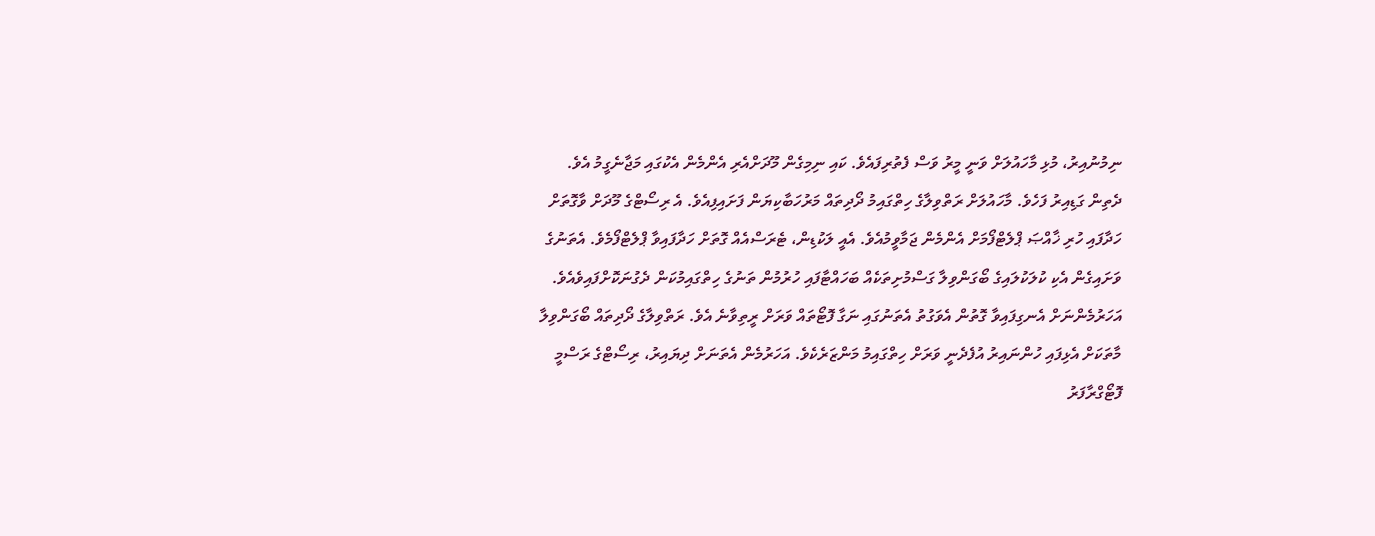ނިމުނުއިރު، މުޅި މާހައުލަށް ވަނީ މީރު ވަސް ފެތުރިފައެވެ. ކައި ނިމިގެން މޫދަށްއެރި އެންމެން އެކުގައި މަޖާނެގީމު އެވެ.
ދެތިން ގަޑިއިރު ފަހެވެ. މާހައުލަށް ރަތްވިލާގެ ހިތްގައިމު ދޯދިތައް މަރުހަބާކިޔަން ފަށައިފިއެވެ. އެ ރިސޯޓްގެ މޫދަށް ވާގޮތަށް ހަދާފައި ހުރި ޚާއްޞަ ޕްލެޓްފޯމަށް އެންމެން ޖަމާވީމުއެވެ. އެއީ ލަކުޑިން، ޓެރަސްއެއް ގޮތަށް ހަދާފައިވާ ޕްލެޓްފޯމެވެ. އެތަނުގެ ވަށައިގެން އެކި ކުލަކުލައިގެ ބޯގަންވިލާ ގަސްމުށިތަކެއް ބަހައްޓާފައި ހުރުމުން ތަނުގެ ހިތްގައިމުކަން ދެގުނަކޮށްފައިވެއެވެ. އަހަރުމެންނަށް އެނގިފައިވާ ގޮތުން އެވަގުތު އެތަނުގައި ނަގާ ފޮޓޯތައް ވަރަށް ރީތިވާނެ އެވެ. ރަތްވިލާގެ ދޯދިތައް ބޯގަންވިލާ މާތަކަށް އެޅިފައި ހުންނައިރު އުފެދެނީ ވަރަށް ހިތްގައިމު މަންޒަރެކެވެ. އަހަރުމެން އެތަނަށް ދިޔައިރު، ރިސޯޓްގެ ރަސްމީ ފޮޓޯގްރާފަރު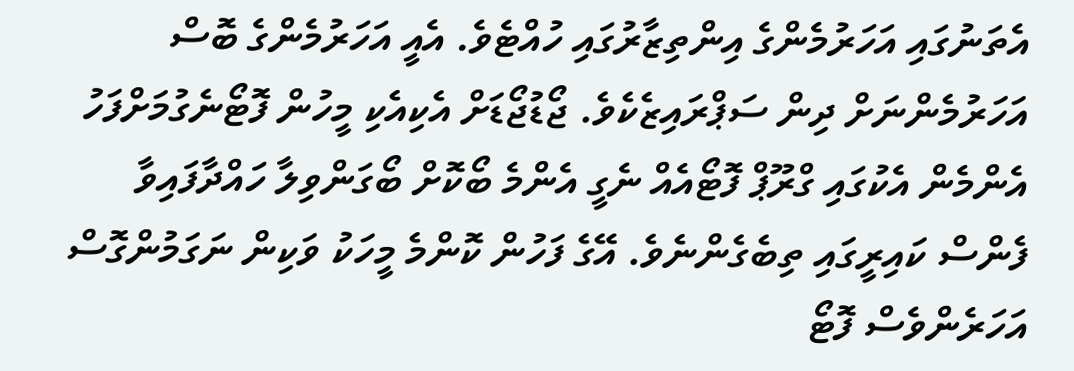އެތަނުގައި އަހަރުމެންގެ އިންތިޒާރުގައި ހުއްޓެވެ. އެއީ އަހަރުމެންގެ ބޮސް އަހަރުމެންނަށް ދިން ސަޕްރައިޒެކެވެ. ޖޯޑުޖޯޑަށް އެކިއެކި މީހުން ފޮޓޯނެގުމަށްފަހު އެންމެން އެކުގައި ގްރޫޕް ފޮޓޯއެއް ނެގީ އެންމެ ބޯކޮށް ބޯގަންވިލާ ހައްދާފައިވާ ފެންސް ކައިރީގައި ތިބެގެންނެވެ. އޭގެ ފަހުން ކޮންމެ މީހަކު ވަކިން ނަގަމުންގޮސް އަހަރެންވެސް ފޮޓޯ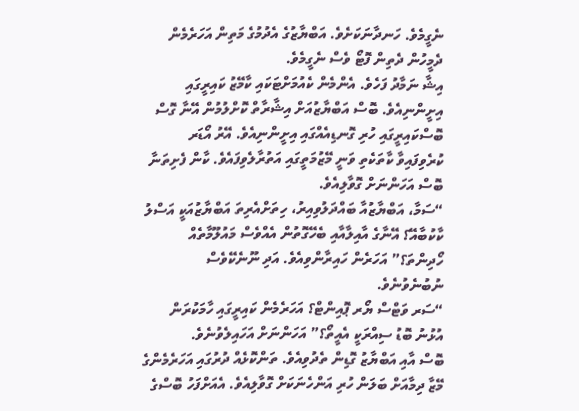ނެގީމެވެ. ހަނދާނަކަށެވެ. އަބްޔާޒުގެ އެދުމުގެ މަތިން އަހަރެމެން ދެމީހުން ދެތިން ފޮޓޯ ވެސް ނެގީމެވެ.
އިޝާ ނަމާދު ފަހެވެ. އެންމެން ކެއުމަށްޓަކައި ކާމޭޒު ކައިރީގައި އިށީންނިއެވެ. ބޮސް އަބްޔާޒުއަށް އިޝާރާތް ކޮށްލުމުން އޭނާ ގޮސް ބޮސްކައިރީގައި ހުރި ގޮނޑިއެއްގައި އިށީންނިއެވެ. އޭރު އޯޑަރ ކުރެވިފައިވާ ކާތަކެތި ވަނީ މޭޒުމަތީގައި އަތުރާލެވިފައެވެ. ކާން ފެށިތަނާ ބޮސް އަހަންނަށް ގޮވާލިއެވެ.
“ސަމާ، އަބްޔާޒުއާ ބައްދަލުވިއިރު، ހިތަށްއެރިތަ އަބްޔާޒުއަކީ އަސްލު ކާކުބާއޭ؟ އޭނާގެ އާއިލާއާއި ބެހޭގޮތުން އެއްވެސް މައުލޫމާތެއް ހޯދިންތަ؟” އަހަރެން ހައިރާންވިއެވެ. އަދި ނޫނެކޭވެސް ނުބުނެވުނެވެ.
“ސަރ ވަޓްސް ޔޯރ ޕޮއިންޓް؟ އަހަރެމެން ކައިރީގައި ހާމަކުރަން އުޅުނު ބޮޑު ސިއްރަކީ އެއީތޯ؟” އަހަންނަށް އަހައިލެވުނެވެ.
ބޮސް އާއި އަބްޔާޒު ގޮޑިން ތެދުވިއެވެ. ތަންކޮޅެއް ދުރުގައި އަހަރެމެންގެ މޭޒާ ދިމާއަށް ބަލަން ހުރި އަންހެނަކަށް ގޮވާލިއެވެ. އެއަށްފަހު ބޮސްގެ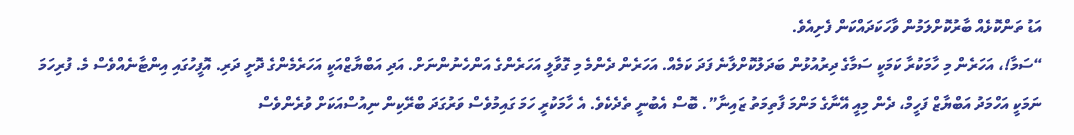އަޑު ތަންކޮޅެއް ބާރުކޮށްލަމުން ވާހަކަދައްކަން ފެށިއެވެ.
“ސަމާ!، އަހަރެން މި ހާމަކުރާ ކަމަކީ ސަމާގެ ދިރުއުޅުން ބަދަލުކޮށްލާނެ ފަދަ ކަމެއް. އަހަރެން ދެންމެ މި ގޮވާލީ އަހަރެންގެ އަންހެނުންނަށް. އަދި އަބްޔާޒްއަކީ އަހަރެމެންގެ ދޮށީ ދަރި. އޮފީހުގައި އިންޓާނެއްވެސް މެ. ފުރިހަމަ ނަމަކީ އަހްމަދު އަބްޔާޒް ފަހީމް، ދެން މިއީ އޭނާގެ މަންމަ ފާތިމަތު ޒައިނާ”. ބޮސް އެބުނީ ތެދެކެވެ. އެ ހާމަކުރީ ހަމަ ގައިމުވެސް ވަރުގަދަ ބްރޭކިން ނިއުސްއަކަށް ވުރެންވެސް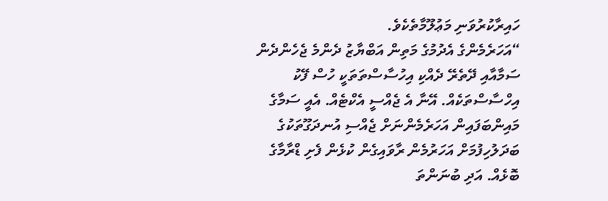ހައިރާކުރުވަނި މަޢުލޫމާތެކެވެ.
“އަހަރެމެންގެ އެދުމުގެ މަތިން އަބްޔާޒު ދެންމެ ޖެހެންދެން ސަމާއާއި ދޭތެރޭ ދެއްކި އިހުސާސްތަތަކީ ހުސް ފޭކު އިހްސާސްތަކެއް. އޭނާ އެ ޖެއްސީ އެކްޓެއް. އެއީ ސަމާގެ މައިންބަފައިން އަހަރެމެންނަށް ޖެއްސި އުނދަގޫތަކުގެ ބަދަލުހިފުމަށް އަހަރުމެން ރާވައިގެން ކުޅެން ފެށި ޑްރާމާގެ ބޮޅެއް. އަދި ބުނަންތަ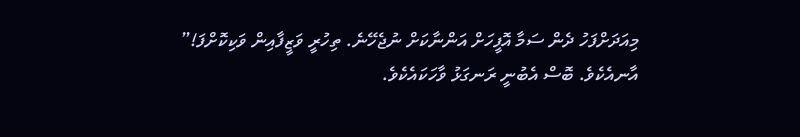މިއަދަށްފަހު ދެން ސަމާ އޮފީހަށް އަންނާކަށް ނުޖެހޭނެ. ތިހުރީ ވަޒީފާއިން ވަކިކޮށްފަ!” އާނއެކެވެ. ބޮސް އެބުނީ ރަނގަޅު ވާހަކައެކެވެ.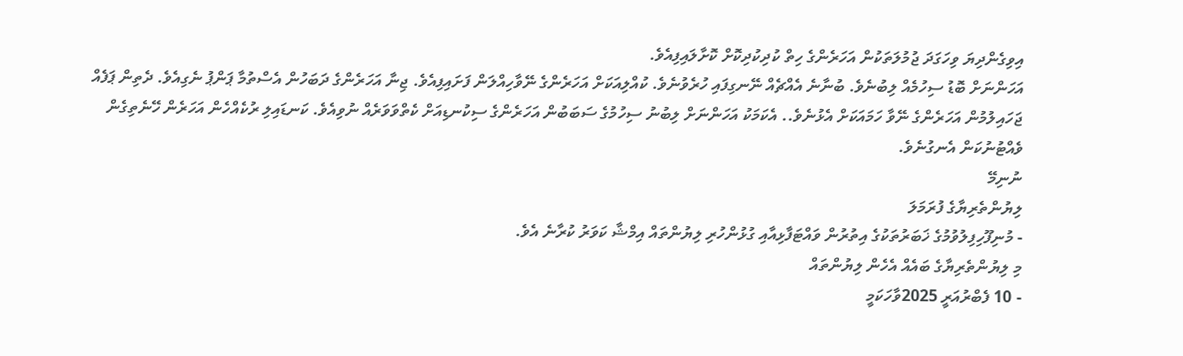އިވިގެންދިޔަ ވިހަގަދަ ޖުމުލަތަކުން އަހަރެންގެ ހިތް ކުދިކުދިކޮށް ކޮށާލައިފިއެވެ.
އަހަންނަށް ބޮޑު ސިހުމެއް ލިބުނެވެ. ބުނާނެ އެއްޗެއް ނޭނގިފައި ހުރެވުނެވެ. ކުއްލިއަކަށް އަހަރެންގެ ނޭވާހިއްލަން ފަށައިފިއެވެ. ޖިނާ އަހަރެންގެ ދަބަހުން އެސްތުމާ ޕަންޕު ނެގިއެވެ. ދެތިން ޕަފެއް ޖަހައިލުމުން އަހަރެންގެ ނޭވާ ހަމައަކަށް އެޅުނެވެ.. އެކަމަކު އަހަންނަށް ލިބުނު ސިހުމުގެ ސަބަބުން އަހަރެންގެ ސިކުނޑިއަށް ކެތްވަވަރެއް ނުވިއެވެ. ކަނޑައިލި ރުކެއްހެން އަހަރެން ހޭނެތިގެން ވެއްޓުނުކަން އެނގުނެވެ.
ނުނިމޭ
ލިޔުންތެރިޔާގެ ފުރަމަލަ
- މުނިފޫހިފިލުވުމުގެ ޚަބަރުތަކުގެ އިތުރުން ވައްޓަފާޅިއާއި ގުޅުންހުރި ލިޔުންތައް އިމްޝާ ކަވަރު ކުރާނެ އެވެ.
މި ލިޔުންތެރިޔާގެ ބައެއް އެހެން ލިޔުންތައް
- 10 ފެބްރުއަރީ 2025ވާހަކަމީ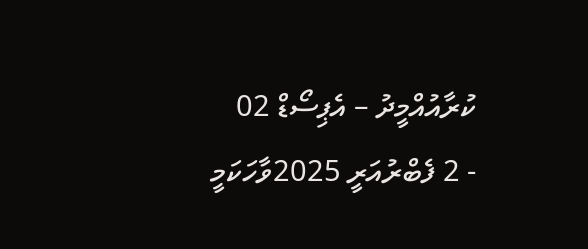ކުރާއުއްމީދު – އެޕިސޯޑް 02
- 2 ފެބްރުއަރީ 2025ވާހަކަމީ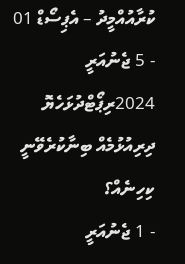ކުރާއުއްމީދު – އެޕިސޯޑް 01
- 5 ޖެނުއަރީ 2024ރިޕޯޓްދުޅަހެޔޮ ދިރިއުޅުމެއް ބިނާކުރެވޭނީ ކިހިނެއް؟
- 1 ޖެނުއަރީ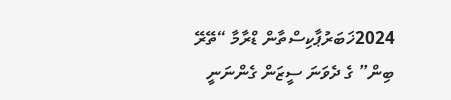2024ޚަބަރުޕާކިސްތާން ޑްރާމާ “ތޭރޭ ބިން” ގެ ދެވަނަ ސީޒަން ގެންނަނީ